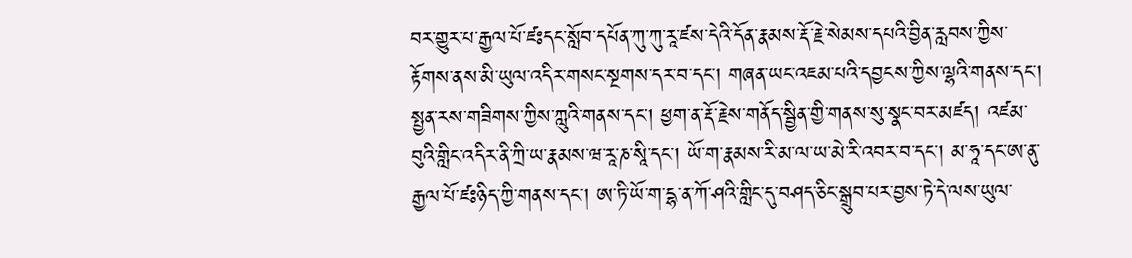བར་གྱུར་པ་རྒྱལ་པོ་ཛཿདང་སློབ་དཔོན་ཀུ་ཀུ་རཱ་ཛས་དེའི་དོན་རྣམས་རྡོ་རྗེ་སེམས་དཔའི་བྱིན་རླབས་ཀྱིས་རྟོགས་ནས་མི་ཡུལ་འདིར་གསང་སྔགས་དར་བ་དང་། གཞན་ཡང་འཇམ་པའི་དབྱངས་ཀྱིས་ལྷའི་གནས་དང་། སྤྱན་རས་གཟིགས་ཀྱིས་ཀླུའི་གནས་དང་། ཕྱག་ན་རྡོ་རྗེས་གནོད་སྦྱིན་གྱི་གནས་སུ་སྣང་བར་མཛད། འཛམ་བུའི་གླིང་འདིར་ནི་ཀྲི་ཡ་རྣམས་ཝ་རཱ་ཎ་སཱི་དང་། ཡོ་ག་རྣམས་རི་མ་ལ་ཡ་མེ་རི་འབར་བ་དང་། མ་ཧཱ་དང་ཨ་ནུ་རྒྱལ་པོ་ཛཿཉིད་ཀྱི་གནས་དང་། ཨ་ཏི་ཡོ་ག་དྷ་ན་ཀོ་ཤའི་གླིང་དུ་བཤད་ཅིང་སྒྲུབ་པར་བྱས་ཏེ་དེ་ལས་ཡུལ་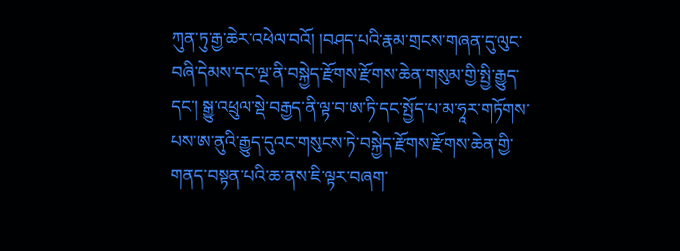ཀུན་ཏུ་རྒྱ་ཆེར་འཕེལ་བའོ། །བཤད་པའི་རྣམ་གྲངས་གཞན་དུ་ལུང་བཞི་དེམས་དང་ལྔ་ནི་བསྐྱེད་རྫོགས་རྫོགས་ཆེན་གསུམ་གྱི་སྤྱི་རྒྱུད་དང་། སྒྱུ་འཕྲུལ་སྡེ་བརྒྱད་ནི་ལྟ་བ་ཨ་ཏི་དང་སྤྱོད་པ་མ་ཧཱར་གཏོགས་པས་ཨ་ནུའི་རྒྱུད་དུའང་གསུངས་ཏེ་བསྐྱེད་རྫོགས་རྫོགས་ཆེན་གྱི་གནད་བསྟན་པའི་ཆ་ནས་ཇི་ལྟར་བཞག་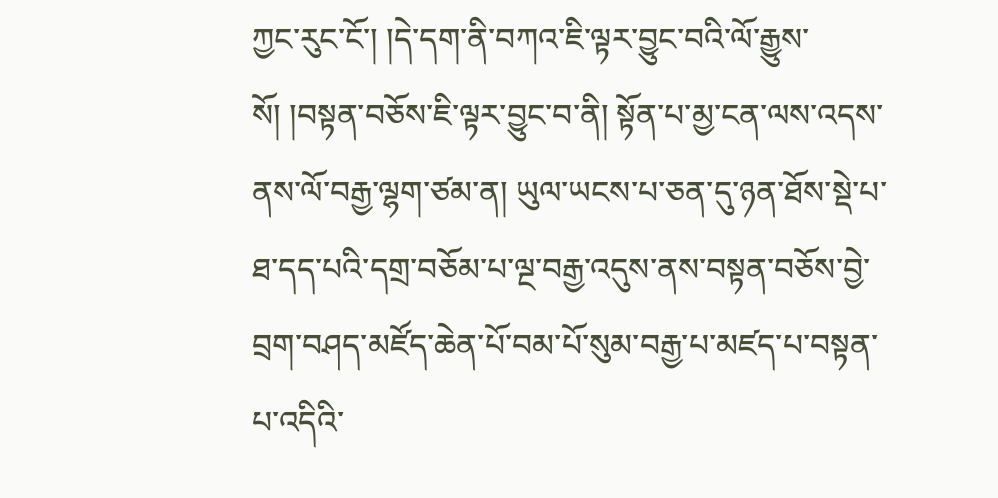ཀྱང་རུང་ངོ་། །དེ་དག་ནི་བཀའ་ཇི་ལྟར་བྱུང་བའི་ལོ་རྒྱུས་སོ། །བསྟན་བཅོས་ཇི་ལྟར་བྱུང་བ་ནི། སྟོན་པ་མྱ་ངན་ལས་འདས་ནས་ལོ་བརྒྱ་ལྷག་ཙམ་ན། ཡུལ་ཡངས་པ་ཅན་དུ་ཉན་ཐོས་སྡེ་པ་ཐ་དད་པའི་དགྲ་བཅོམ་པ་ལྔ་བརྒྱ་འདུས་ནས་བསྟན་བཅོས་བྱེ་བྲག་བཤད་མཛོད་ཆེན་པོ་བམ་པོ་སུམ་བརྒྱ་པ་མཛད་པ་བསྟན་པ་འདིའི་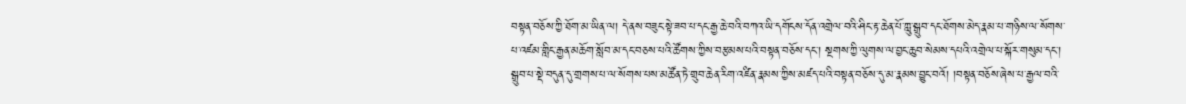བསྟན་བཅོས་ཀྱི་ཐོག་མ་ཡིན་ལ། དེ་ནས་བཟུང་སྟེ་ཟབ་པ་དང་རྒྱ་ཆེ་བའི་བཀའ་ཡི་དགོངས་དོན་འགྲེལ་བའི་ཤིང་རྟ་ཆེན་པོ་ཀླུ་སྒྲུབ་དང་ཐོགས་མེད་རྣམ་པ་གཉིས་ལ་སོགས་པ་འཛམ་གླིང་རྒྱན་མཆོག་སློབ་མ་དང་བཅས་པའི་ཚོགས་ཀྱིས་བརྩམས་པའི་བསྟན་བཅོས་དང་། སྔགས་ཀྱི་ལུགས་ལ་བྱང་ཆུབ་སེམས་དཔའི་འགྲེལ་པ་སྐོར་གསུམ་དང་། སྒྲུབ་པ་སྡེ་བདུན་དུ་གྲགས་པ་ལ་སོགས་པས་མཚོན་ཏེ་གྲུབ་ཆེན་རིག་འཛིན་རྣམས་ཀྱིས་མཛད་པའི་བསྟན་བཅོས་དུ་མ་རྣམས་བྱུང་བའོ། །བསྟན་བཅོས་ཞེས་པ་རྒྱལ་བའི་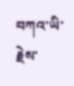བཀའ་ཡི་རྗེས་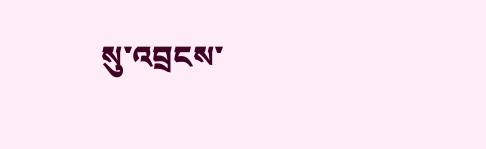སུ་འབྲངས་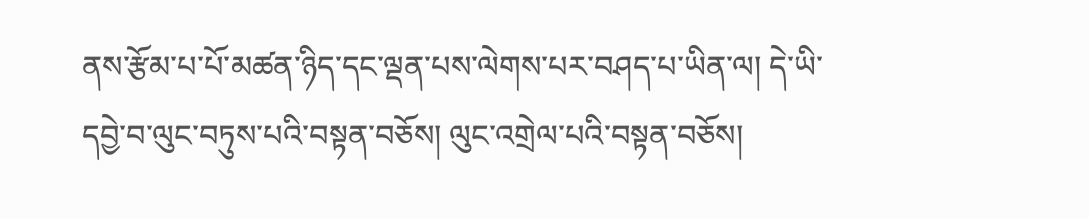ནས་རྩོམ་པ་པོ་མཚན་ཉིད་དང་ལྡན་པས་ལེགས་པར་བཤད་པ་ཡིན་ལ། དེ་ཡི་དབྱེ་བ་ལུང་བཏུས་པའི་བསྟན་བཅོས། ལུང་འགྲེལ་པའི་བསྟན་བཅོས།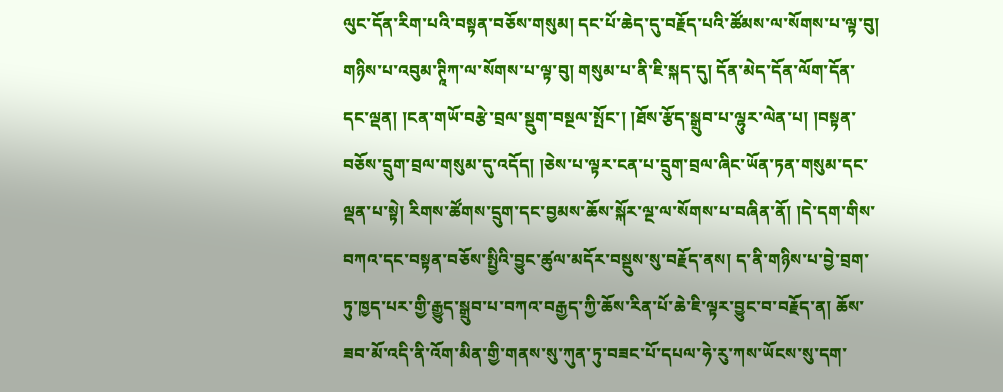ལུང་དོན་རིག་པའི་བསྟན་བཅོས་གསུམ། དང་པོ་ཆེད་དུ་བརྗོད་པའི་ཚོམས་ལ་སོགས་པ་ལྟ་བུ། གཉིས་པ་འབུམ་ཊཱིཀ་ལ་སོགས་པ་ལྟ་བུ། གསུམ་པ་ནི་ཇི་སྐད་དུ། དོན་མེད་དོན་ལོག་དོན་དང་ལྡན། །ངན་གཡོ་བརྩེ་བྲལ་སྡུག་བསྔལ་སྤོང་། །ཐོས་རྩོད་སྒྲུབ་པ་ལྷུར་ལེན་པ། །བསྟན་བཅོས་དྲུག་བྲལ་གསུམ་དུ་འདོད། །ཅེས་པ་ལྟར་ངན་པ་དྲུག་བྲལ་ཞིང་ཡོན་ཏན་གསུམ་དང་ལྡན་པ་སྟེ། རིགས་ཚོགས་དྲུག་དང་བྱམས་ཆོས་སྐོར་ལྔ་ལ་སོགས་པ་བཞིན་ནོ། །དེ་དག་གིས་བཀའ་དང་བསྟན་བཅོས་སྤྱིའི་བྱུང་ཚུལ་མདོར་བསྡུས་སུ་བརྗོད་ནས། ད་ནི་གཉིས་པ་བྱེ་བྲག་ཏུ་ཁྱད་པར་གྱི་རྒྱུད་སྒྲུབ་པ་བཀའ་བརྒྱད་ཀྱི་ཆོས་རིན་པོ་ཆེ་ཇི་ལྟར་བྱུང་བ་བརྗོད་ན། ཆོས་ཟབ་མོ་འདི་ནི་འོག་མིན་གྱི་གནས་སུ་ཀུན་ཏུ་བཟང་པོ་དཔལ་ཧེ་རུ་ཀས་ཡོངས་སུ་དག་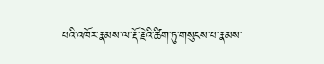པའི་འཁོར་རྣམས་ལ་རྡོ་རྗེའི་ཚིག་ཏུ་གསུངས་པ་རྣམས་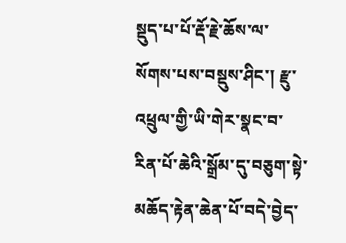སྡུད་པ་པོ་རྡོ་རྗེ་ཆོས་ལ་སོགས་པས་བསྡུས་ཤིང་། རྫུ་འཕྲུལ་གྱི་ཡི་གེར་སྣང་བ་རིན་པོ་ཆེའི་སྒྲོམ་དུ་བཅུག་སྟེ་མཆོད་རྟེན་ཆེན་པོ་བདེ་བྱེད་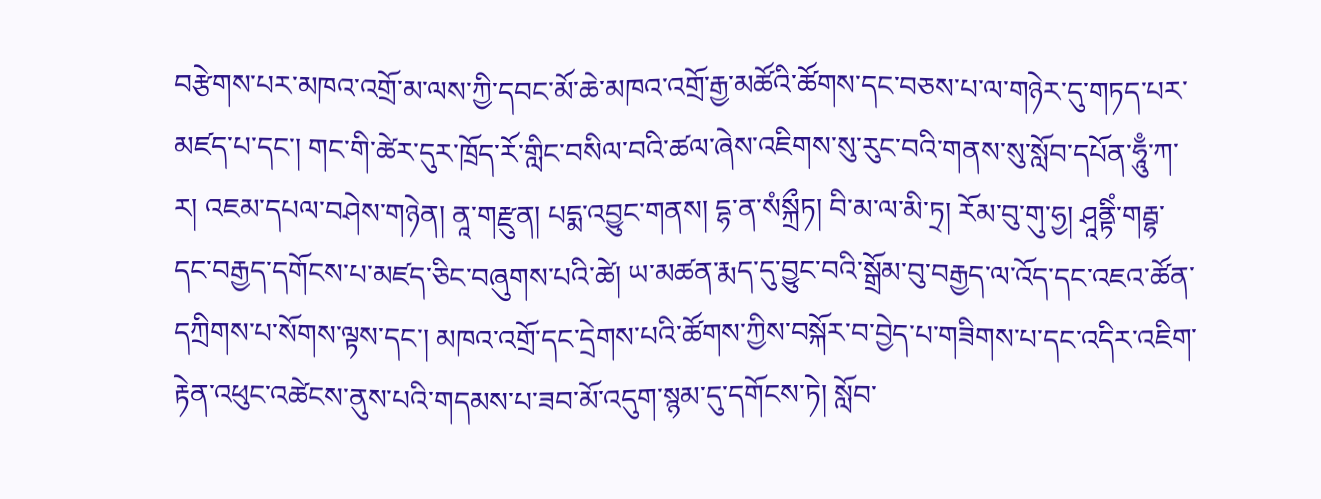བརྩེགས་པར་མཁའ་འགྲོ་མ་ལས་ཀྱི་དབང་མོ་ཆེ་མཁའ་འགྲོ་རྒྱ་མཚོའི་ཚོགས་དང་བཅས་པ་ལ་གཉེར་དུ་གཏད་པར་མཛད་པ་དང་། གང་གི་ཚེར་དུར་ཁྲོད་རོ་གླིང་བསིལ་བའི་ཚལ་ཞེས་འཇིགས་སུ་རུང་བའི་གནས་སུ་སློབ་དཔོན་ཧཱུྃ་ཀ་ར། འཇམ་དཔལ་བཤེས་གཉེན། ནཱ་གརྫུན། པདྨ་འབྱུང་གནས། དྷ་ན་སཾསྐྲྀཏ། བི་མ་ལ་མི་ཏྲ། རོམ་བུ་གུ་ཧྱ། ཤཱནྟིཾ་གརྦྷ་དང་བརྒྱད་དགོངས་པ་མཛད་ཅིང་བཞུགས་པའི་ཚེ། ཡ་མཚན་རྨད་དུ་བྱུང་བའི་སྒྲོམ་བུ་བརྒྱད་ལ་འོད་དང་འཇའ་ཚོན་དཀྲིགས་པ་སོགས་ལྟས་དང་། མཁའ་འགྲོ་དང་དྲེགས་པའི་ཚོགས་ཀྱིས་བསྐོར་བ་བྱེད་པ་གཟིགས་པ་དང་འདིར་འཇིག་རྟེན་འཕུང་འཚེངས་ནུས་པའི་གདམས་པ་ཟབ་མོ་འདུག་སྙམ་དུ་དགོངས་ཏེ། སློབ་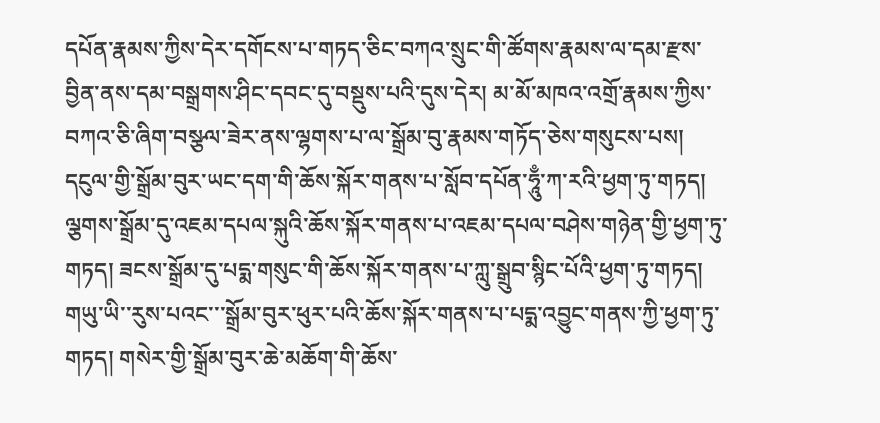དཔོན་རྣམས་ཀྱིས་དེར་དགོངས་པ་གཏད་ཅིང་བཀའ་སྲུང་གི་ཚོགས་རྣམས་ལ་དམ་རྫས་བྱིན་ནས་དམ་བསྒྲགས་ཤིང་དབང་དུ་བསྡུས་པའི་དུས་དེར། མ་མོ་མཁའ་འགྲོ་རྣམས་ཀྱིས་བཀའ་ཅི་ཞིག་བསྩལ་ཟེར་ནས་ལྷགས་པ་ལ་སྒྲོམ་བུ་རྣམས་གཏོད་ཅེས་གསུངས་པས། དངུལ་གྱི་སྒྲོམ་བུར་ཡང་དག་གི་ཆོས་སྐོར་གནས་པ་སློབ་དཔོན་ཧཱུྃ་ཀ་རའི་ཕྱག་ཏུ་གཏད། ལྕགས་སྒྲོམ་དུ་འཇམ་དཔལ་སྐུའི་ཆོས་སྐོར་གནས་པ་འཇམ་དཔལ་བཤེས་གཉེན་གྱི་ཕྱག་ཏུ་གཏད། ཟངས་སྒྲོམ་དུ་པདྨ་གསུང་གི་ཆོས་སྐོར་གནས་པ་ཀླུ་སྒྲུབ་སྙིང་པོའི་ཕྱག་ཏུ་གཏད། གཡུ་ཡི་་རུས་པའང་་་སྒྲོམ་བུར་ཕུར་པའི་ཆོས་སྐོར་གནས་པ་པདྨ་འབྱུང་གནས་ཀྱི་ཕྱག་ཏུ་གཏད། གསེར་གྱི་སྒྲོམ་བུར་ཆེ་མཆོག་གི་ཆོས་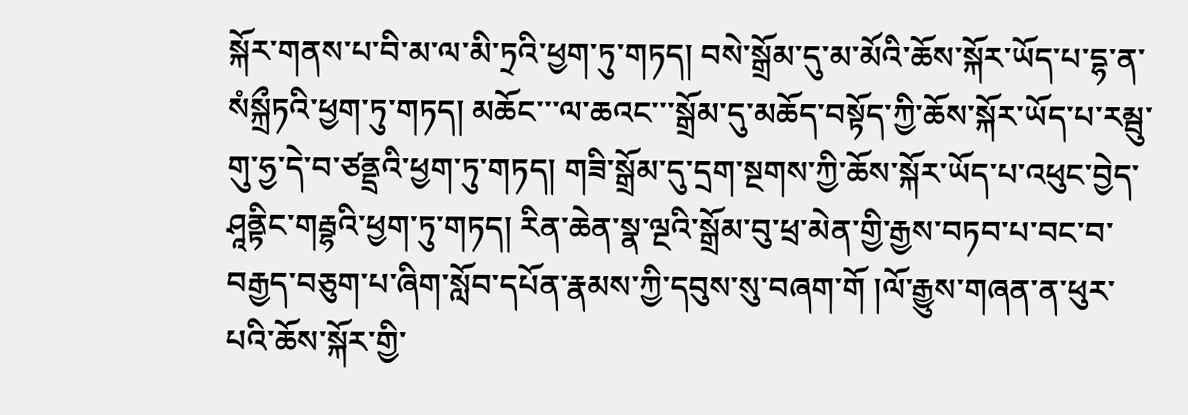སྐོར་གནས་པ་བི་མ་ལ་མི་ཏྲའི་ཕྱག་ཏུ་གཏད། བསེ་སྒྲོམ་དུ་མ་མོའི་ཆོས་སྐོར་ཡོད་པ་དྷ་ན་སཾསྐྲྀཏའི་ཕྱག་ཏུ་གཏད། མཆོང་་་ལ་ཆའང་་་སྒྲོམ་དུ་མཆོད་བསྟོད་ཀྱི་ཆོས་སྐོར་ཡོད་པ་རམྦུ་གུ་ཧྱ་དེ་བ་ཙནྡྲའི་ཕྱག་ཏུ་གཏད། གཟི་སྒྲོམ་དུ་དྲག་སྔགས་ཀྱི་ཆོས་སྐོར་ཡོད་པ་འཕུང་བྱེད་ཤཱནྟིང་གརྦྷའི་ཕྱག་ཏུ་གཏད། རིན་ཆེན་སྣ་ལྔའི་སྒྲོམ་བུ་ཕྲ་མེན་གྱི་རྒྱས་བཏབ་པ་བང་བ་བརྒྱད་བཅུག་པ་ཞིག་སློབ་དཔོན་རྣམས་ཀྱི་དབུས་སུ་བཞག་གོ །ལོ་རྒྱུས་གཞན་ན་ཕུར་པའི་ཆོས་སྐོར་གྱི་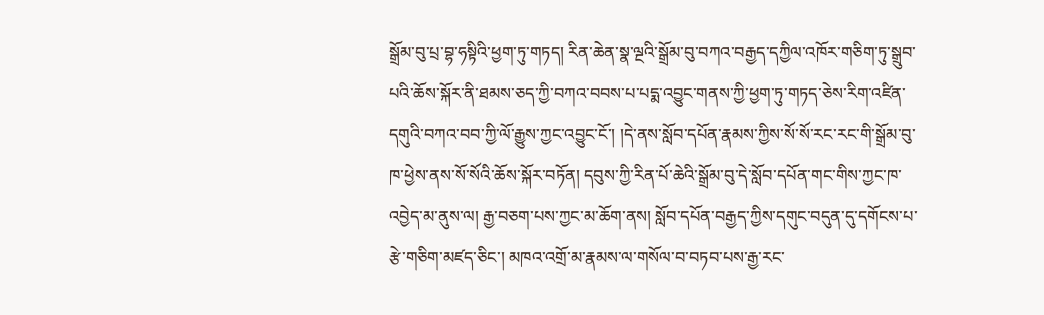སྒྲོམ་བུ་པྲ་བྷ་ཧསྟིའི་ཕྱག་ཏུ་གཏད། རིན་ཆེན་སྣ་ལྔའི་སྒྲོམ་བུ་བཀའ་བརྒྱད་དཀྱིལ་འཁོར་གཅིག་ཏུ་སྒྲུབ་པའི་ཆོས་སྐོར་ནི་ཐམས་ཅད་ཀྱི་བཀའ་བབས་པ་པདྨ་འབྱུང་གནས་ཀྱི་ཕྱག་ཏུ་གཏད་ཅེས་རིག་འཛིན་དགུའི་བཀའ་བབ་ཀྱི་ལོ་རྒྱུས་ཀྱང་འབྱུང་ངོ་། །དེ་ནས་སློབ་དཔོན་རྣམས་ཀྱིས་སོ་སོ་རང་རང་གི་སྒྲོམ་བུ་ཁ་ཕྱེས་ནས་སོ་སོའི་ཆོས་སྐོར་བཏོན། དབུས་ཀྱི་རིན་པོ་ཆེའི་སྒྲོམ་བུ་དེ་སློབ་དཔོན་གང་གིས་ཀྱང་ཁ་འབྱེད་མ་ནུས་ལ། རྒྱ་བཅག་པས་ཀྱང་མ་ཆོག་ནས། སློབ་དཔོན་བརྒྱད་ཀྱིས་དགུང་བདུན་དུ་དགོངས་པ་རྩེ་གཅིག་མཛད་ཅིང་། མཁའ་འགྲོ་མ་རྣམས་ལ་གསོལ་བ་བཏབ་པས་རྒྱ་རང་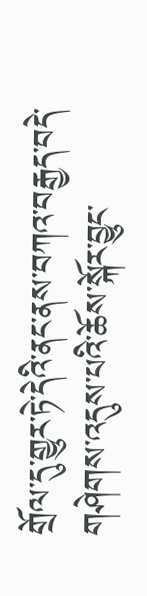གྲོལ་དུ་གྱུར་ཏེ་དེའི་ནང་ནས་བཀའ་བརྒྱད་བདེ་གཤེགས་འདུས་པའི་ཆོས་སྐོར་བྱུང་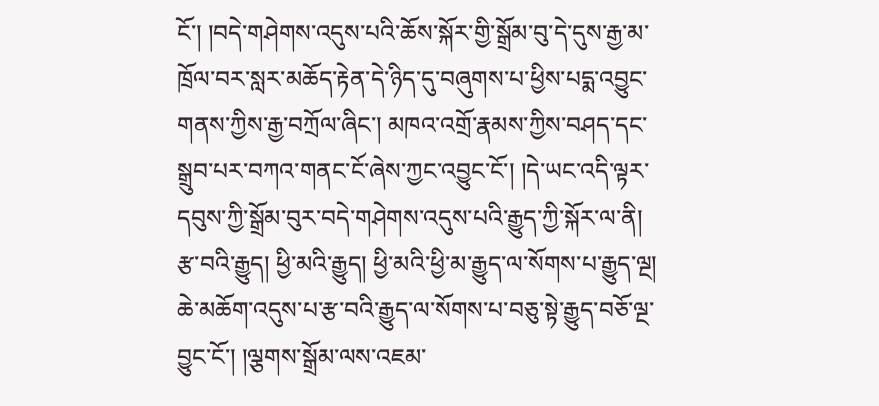ངོ་། །བདེ་གཤེགས་འདུས་པའི་ཆོས་སྐོར་གྱི་སྒྲོམ་བུ་དེ་དུས་རྒྱ་མ་ཁྲོལ་བར་སླར་མཆོད་རྟེན་དེ་ཉིད་དུ་བཞུགས་པ་ཕྱིས་པདྨ་འབྱུང་གནས་ཀྱིས་རྒྱ་བཀྲོལ་ཞིང་། མཁའ་འགྲོ་རྣམས་ཀྱིས་བཤད་དང་སྒྲུབ་པར་བཀའ་གནང་ངོ་ཞེས་ཀྱང་འབྱུང་ངོ་། །དེ་ཡང་འདི་ལྟར་དབུས་ཀྱི་སྒྲོམ་བུར་བདེ་གཤེགས་འདུས་པའི་རྒྱུད་ཀྱི་སྐོར་ལ་ནི། རྩ་བའི་རྒྱུད། ཕྱི་མའི་རྒྱུད། ཕྱི་མའི་ཕྱི་མ་རྒྱུད་ལ་སོགས་པ་རྒྱུད་ལྔ། ཆེ་མཆོག་འདུས་པ་རྩ་བའི་རྒྱུད་ལ་སོགས་པ་བཅུ་སྟེ་རྒྱུད་བཅོ་ལྔ་བྱུང་ངོ་། །ལྕགས་སྒྲོམ་ལས་འཇམ་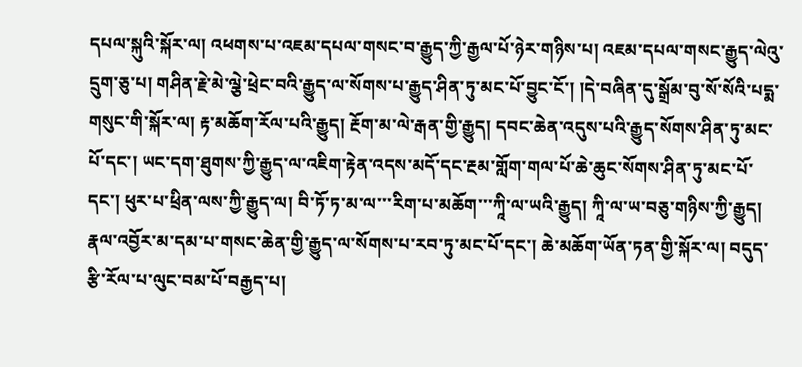དཔལ་སྐུའི་སྐོར་ལ། འཕགས་པ་འཇམ་དཔལ་གསང་བ་རྒྱུད་ཀྱི་རྒྱལ་པོ་ཉེར་གཉིས་པ། འཇམ་དཔལ་གསང་རྒྱུད་ལེའུ་དྲུག་ཅུ་པ། གཤིན་རྗེ་མེ་ལྕེ་ཕྲེང་བའི་རྒྱུད་ལ་སོགས་པ་རྒྱུད་ཤིན་ཏུ་མང་པོ་བྱུང་ངོ་། །དེ་བཞིན་དུ་སྒྲོམ་བུ་སོ་སོའི་པདྨ་གསུང་གི་སྐོར་ལ། རྟ་མཆོག་རོལ་པའི་རྒྱུད། རྔོག་མ་ལེ་རྒན་གྱི་རྒྱུད། དབང་ཆེན་འདུས་པའི་རྒྱུད་སོགས་ཤིན་ཏུ་མང་པོ་དང་། ཡང་དག་ཐུགས་ཀྱི་རྒྱུད་ལ་འཇིག་རྟེན་འདས་མདོ་དང་རྔམ་གློག་གལ་པོ་ཆེ་ཆུང་སོགས་ཤིན་ཏུ་མང་པོ་དང་། ཕུར་པ་ཕྲིན་ལས་ཀྱི་རྒྱུད་ལ། བི་ཏོ་ཏ་མ་ལ་་་རིག་པ་མཆོག་་་ཀཱི་ལ་ཡའི་རྒྱུད། ཀཱི་ལ་ཡ་བཅུ་གཉིས་ཀྱི་རྒྱུད། རྣལ་འབྱོར་མ་དམ་པ་གསང་ཆེན་གྱི་རྒྱུད་ལ་སོགས་པ་རབ་ཏུ་མང་པོ་དང་། ཆེ་མཆོག་ཡོན་ཏན་གྱི་སྐོར་ལ། བདུད་རྩི་རོལ་པ་ལུང་བམ་པོ་བརྒྱད་པ།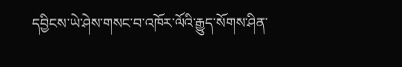དབྱིངས་ཡེ་ཤེས་གསང་བ་འཁོར་ལོའི་རྒྱུད་སོགས་ཤིན་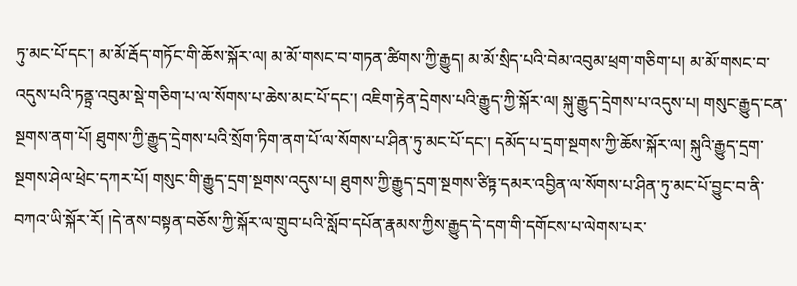ཏུ་མང་པོ་དང་། མ་མོ་རྦོད་གཏོང་གི་ཆོས་སྐོར་ལ། མ་མོ་གསང་བ་གཏན་ཚིགས་ཀྱི་རྒྱུད། མ་མོ་སྲིད་པའི་བེམ་འབུམ་ཕྲག་གཅིག་པ། མ་མོ་གསང་བ་འདུས་པའི་ཏནྟྲ་འབུམ་སྡེ་གཅིག་པ་ལ་སོགས་པ་ཆེས་མང་པོ་དང་། འཇིག་རྟེན་དྲེགས་པའི་རྒྱུད་ཀྱི་སྐོར་ལ། སྐུ་རྒྱུད་དྲེགས་པ་འདུས་པ། གསུང་རྒྱུད་ངན་སྔགས་ནག་པོ། ཐུགས་ཀྱི་རྒྱུད་དྲེགས་པའི་སྲོག་ཏིག་ནག་པོ་ལ་སོགས་པ་ཤིན་ཏུ་མང་པོ་དང་། དམོད་པ་དྲག་སྔགས་ཀྱི་ཆོས་སྐོར་ལ། སྐུའི་རྒྱུད་དྲག་སྔགས་ཤེལ་ཕྲེང་དཀར་པོ། གསུང་གི་རྒྱུད་དྲག་སྔགས་འདུས་པ། ཐུགས་ཀྱི་རྒྱུད་དྲག་སྔགས་ཙིཏྟ་དམར་འབྱིན་ལ་སོགས་པ་ཤིན་ཏུ་མང་པོ་བྱུང་བ་ནི་བཀའ་ཡི་སྐོར་རོ། །དེ་ནས་བསྟན་བཅོས་ཀྱི་སྐོར་ལ་གྲུབ་པའི་སློབ་དཔོན་རྣམས་ཀྱིས་རྒྱུད་དེ་དག་གི་དགོངས་པ་ལེགས་པར་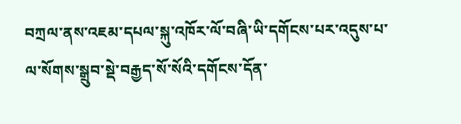བཀྲལ་ནས་འཇམ་དཔལ་སྐུ་འཁོར་ལོ་བཞི་ཡི་དགོངས་པར་འདུས་པ་ལ་སོགས་སྒྲུབ་སྡེ་བརྒྱད་སོ་སོའི་དགོངས་དོན་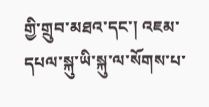གྱི་གྲུབ་མཐའ་དང་། འཇམ་དཔལ་སྐུ་ཡི་སྐུ་ལ་སོགས་པ་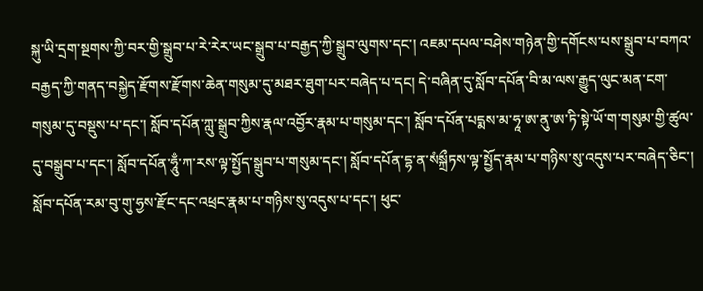སྐུ་ཡི་དྲག་སྔགས་ཀྱི་བར་གྱི་སྒྲུབ་པ་རེ་རེར་ཡང་སྒྲུབ་པ་བརྒྱད་ཀྱི་སྒྲུབ་ལུགས་དང་། འཇམ་དཔལ་བཤེས་གཉེན་གྱི་དགོངས་པས་སྒྲུབ་པ་བཀའ་བརྒྱད་ཀྱི་གནད་བསྐྱེད་རྫོགས་རྫོགས་ཆེན་གསུམ་དུ་མཐར་ཐུག་པར་བཞེད་པ་དང། དེ་བཞིན་དུ་སློབ་དཔོན་བི་མ་ལས་རྒྱུད་ལུང་མན་ངག་གསུམ་དུ་བསྡུས་པ་དང་། སློབ་དཔོན་ཀླུ་སྒྲུབ་ཀྱིས་རྣལ་འབྱོར་རྣམ་པ་གསུམ་དང་། སློབ་དཔོན་པདྨས་མ་ཧཱ་ཨ་ནུ་ཨ་ཏི་སྟེ་ཡོ་ག་གསུམ་གྱི་ཚུལ་དུ་བསྒྲུབ་པ་དང་། སློབ་དཔོན་ཧཱུྃ་ཀ་རས་ལྟ་སྤྱོད་སྒྲུབ་པ་གསུམ་དང་། སློབ་དཔོན་དྷ་ན་སཾསྐྲྀཏས་ལྟ་སྤྱོད་རྣམ་པ་གཉིས་སུ་འདུས་པར་བཞེད་ཅིང་། སློབ་དཔོན་རམ་བུ་གུ་ཧྱས་རྫོང་དང་འཕྲང་རྣམ་པ་གཉིས་སུ་འདུས་པ་དང་། ཕུང་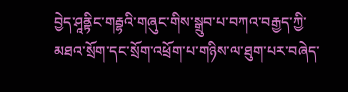བྱེད་ཤཱནྟིང་གརྦྷའི་གཞུང་གིས་སྒྲུབ་པ་བཀའ་བརྒྱད་ཀྱི་མཐའ་སྲོག་དང་སྲོག་འཕྲོག་པ་གཉིས་ལ་ཐུག་པར་བཞེད་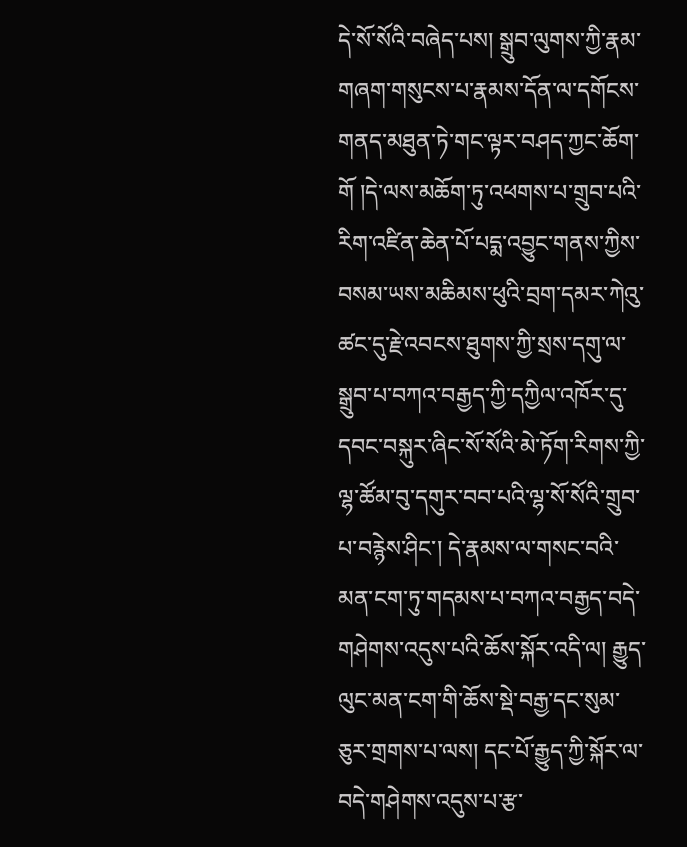དེ་སོ་སོའི་བཞེད་པས། སྒྲུབ་ལུགས་ཀྱི་རྣམ་གཞག་གསུངས་པ་རྣམས་དོན་ལ་དགོངས་གནད་མཐུན་ཏེ་གང་ལྟར་བཤད་ཀྱང་ཆོག་གོ །དེ་ལས་མཆོག་ཏུ་འཕགས་པ་གྲུབ་པའི་རིག་འཛིན་ཆེན་པོ་པདྨ་འབྱུང་གནས་ཀྱིས་བསམ་ཡས་མཆིམས་ཕུའི་བྲག་དམར་ཀེའུ་ཚང་དུ་རྗེ་འབངས་ཐུགས་ཀྱི་སྲས་དགུ་ལ་སྒྲུབ་པ་བཀའ་བརྒྱད་ཀྱི་དཀྱིལ་འཁོར་དུ་དབང་བསྐུར་ཞིང་སོ་སོའི་མེ་ཏོག་རིགས་ཀྱི་ལྷ་ཚོམ་བུ་དགུར་བབ་པའི་ལྷ་སོ་སོའི་གྲུབ་པ་བརྙེས་ཤིང་། དེ་རྣམས་ལ་གསང་བའི་མན་ངག་ཏུ་གདམས་པ་བཀའ་བརྒྱད་བདེ་གཤེགས་འདུས་པའི་ཆོས་སྐོར་འདི་ལ། རྒྱུད་ལུང་མན་ངག་གི་ཆོས་སྡེ་བརྒྱ་དང་སུམ་ཅུར་གྲགས་པ་ལས། དང་པོ་རྒྱུད་ཀྱི་སྐོར་ལ་བདེ་གཤེགས་འདུས་པ་རྩ་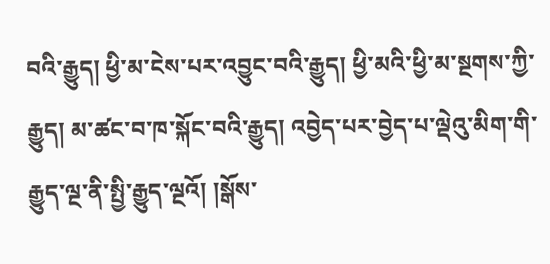བའི་རྒྱུད། ཕྱི་མ་ངེས་པར་འབྱུང་བའི་རྒྱུད། ཕྱི་མའི་ཕྱི་མ་སྔགས་ཀྱི་རྒྱུད། མ་ཚང་བ་ཁ་སྐོང་བའི་རྒྱུད། འབྱེད་པར་བྱེད་པ་ལྡེའུ་མིག་གི་རྒྱུད་ལྔ་ནི་སྤྱི་རྒྱུད་ལྔའོ། །སྒོས་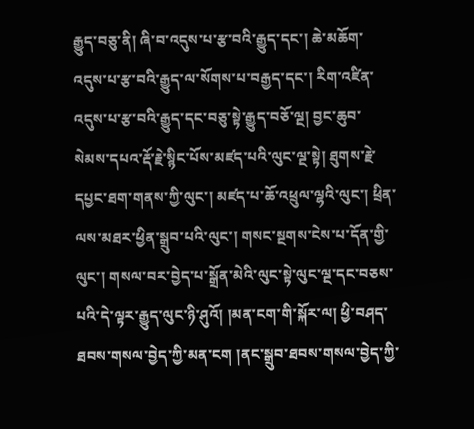རྒྱུད་བཅུ་ནི། ཞི་བ་འདུས་པ་རྩ་བའི་རྒྱུད་དང་། ཆེ་མཆོག་འདུས་པ་རྩ་བའི་རྒྱུད་ལ་སོགས་པ་བརྒྱད་དང་། རིག་འཛིན་འདུས་པ་རྩ་བའི་རྒྱུད་དང་བཅུ་སྟེ་རྒྱུད་བཅོ་ལྔ། བྱང་ཆུབ་སེམས་དཔའ་རྡོ་རྗེ་སྙིང་པོས་མཛད་པའི་ལུང་ལྔ་སྟེ། ཐུགས་རྗེ་དཔྱང་ཐག་གནས་ཀྱི་ལུང་། མཛད་པ་ཆོ་འཕྲུལ་ལྷའི་ལུང་། ཕྲིན་ལས་མཐར་ཕྱིན་སྒྲུབ་པའི་ལུང་། གསང་སྔགས་ངེས་པ་དོན་གྱི་ལུང་། གསལ་བར་བྱེད་པ་སྒྲོན་མེའི་ལུང་སྟེ་ལུང་ལྔ་དང་བཅས་པའི་དེ་ལྟར་རྒྱུད་ལུང་ཉི་ཤུའོ། །མན་ངག་གི་སྐོར་ལ། ཕྱི་བཤད་ཐབས་གསལ་བྱེད་ཀྱི་མན་ངག །ནང་སྒྲུབ་ཐབས་གསལ་བྱེད་ཀྱི་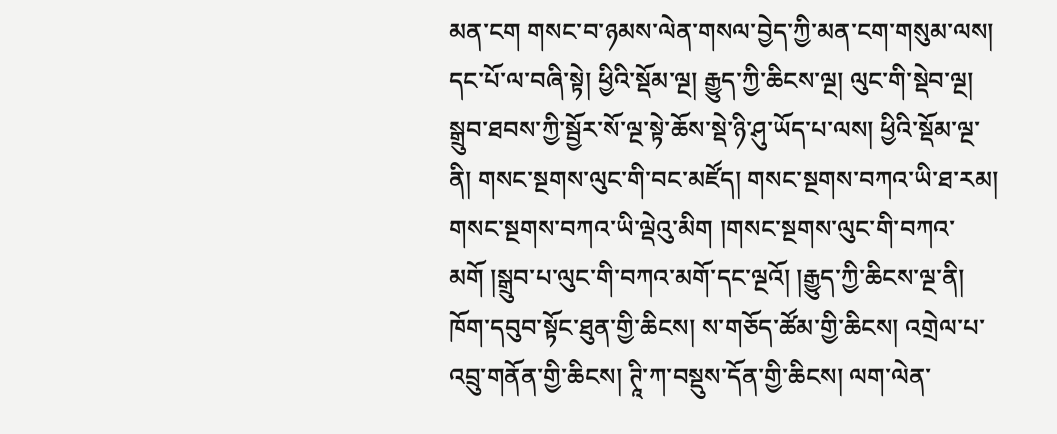མན་ངག གསང་བ་ཉམས་ལེན་གསལ་བྱེད་ཀྱི་མན་ངག་གསུམ་ལས། དང་པོ་ལ་བཞི་སྟེ། ཕྱིའི་སྡོམ་ལྔ། རྒྱུད་ཀྱི་ཆིངས་ལྔ། ལུང་གི་སྡེབ་ལྔ། སྒྲུབ་ཐབས་ཀྱི་སྦྱོར་སོ་ལྔ་སྟེ་ཆོས་སྡེ་ཉི་ཤུ་ཡོད་པ་ལས། ཕྱིའི་སྡོམ་ལྔ་ནི། གསང་སྔགས་ལུང་གི་བང་མཛོད། གསང་སྔགས་བཀའ་ཡི་ཐ་རམ། གསང་སྔགས་བཀའ་ཡི་ལྡེའུ་མིག །གསང་སྔགས་ལུང་གི་བཀའ་མགོ །སྒྲུབ་པ་ལུང་གི་བཀའ་མགོ་དང་ལྔའོ། །རྒྱུད་ཀྱི་ཆིངས་ལྔ་ནི། ཁོག་དབུབ་སྟོང་ཐུན་གྱི་ཆིངས། ས་གཅོད་ཚོམ་གྱི་ཆིངས། འགྲེལ་པ་འབྲུ་གནོན་གྱི་ཆིངས། ཊཱི་ཀ་བསྡུས་དོན་གྱི་ཆིངས། ལག་ལེན་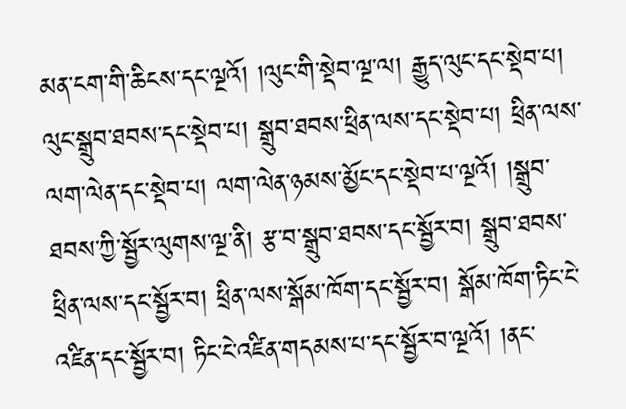མན་ངག་གི་ཆིངས་དང་ལྔའོ། །ལུང་གི་སྡེབ་ལྔ་ལ། རྒྱུད་ལུང་དང་སྡེབ་པ། ལུང་སྒྲུབ་ཐབས་དང་སྡེབ་པ། སྒྲུབ་ཐབས་ཕྲིན་ལས་དང་སྡེབ་པ། ཕྲིན་ལས་ལག་ལེན་དང་སྡེབ་པ། ལག་ལེན་ཉམས་མྱོང་དང་སྡེབ་པ་ལྔའོ། །སྒྲུབ་ཐབས་ཀྱི་སྦྱོར་ལུགས་ལྔ་ནི། རྩ་བ་སྒྲུབ་ཐབས་དང་སྦྱོར་བ། སྒྲུབ་ཐབས་ཕྲིན་ལས་དང་སྦྱོར་བ། ཕྲིན་ལས་སྒོམ་ཁོག་དང་སྦྱོར་བ། སྒོམ་ཁོག་ཏིང་ངེ་འཛིན་དང་སྦྱོར་བ། ཏིང་ངེ་འཛིན་གདམས་པ་དང་སྦྱོར་བ་ལྔའོ། །ནང་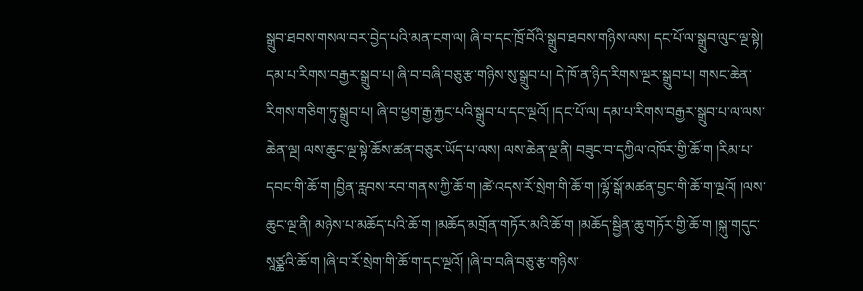སྒྲུབ་ཐབས་གསལ་བར་བྱེད་པའི་མན་ངག་ལ། ཞི་བ་དང་ཁྲོ་བོའི་སྒྲུབ་ཐབས་གཉིས་ལས། དང་པོ་ལ་སྒྲུབ་ལུང་ལྔ་སྟེ། དམ་པ་རིགས་བརྒྱར་སྒྲུབ་པ། ཞི་བ་བཞི་བཅུ་རྩ་གཉིས་སུ་སྒྲུབ་པ། དེ་ཁོ་ན་ཉིད་རིགས་ལྔར་སྒྲུབ་པ། གསང་ཆེན་རིགས་གཅིག་ཏུ་སྒྲུབ་པ། ཞི་བ་ཕྱག་རྒྱ་རྐྱང་པའི་སྒྲུབ་པ་དང་ལྔའོ། །དང་པོ་ལ། དམ་པ་རིགས་བརྒྱར་སྒྲུབ་པ་ལ་ལས་ཆེན་ལྔ། ལས་ཆུང་ལྔ་སྟེ་ཆོས་ཚན་བཅུར་ཡོད་པ་ལས། ལས་ཆེན་ལྔ་ནི། བཟུང་བ་དཀྱིལ་འཁོར་གྱི་ཆོ་ག །རིམ་པ་དབང་གི་ཆོ་ག །བྱིན་རླབས་རབ་གནས་ཀྱི་ཆོ་ག །ཚེ་འདས་རོ་སྲེག་གི་ཆོ་ག །ལྷོ་སྒོ་མཚན་བྱང་གི་ཆོ་ག་ལྔའོ། །ལས་ཆུང་ལྔ་ནི། མཉེས་པ་མཆོད་པའི་ཆོ་ག །མཆོད་མགྲོན་གཏོར་མའི་ཆོ་ག །མཆོད་སྦྱིན་ཆུ་གཏོར་གྱི་ཆོ་ག །སྐུ་གདུང་སཱཙྪའི་ཆོ་ག །ཞི་བ་རོ་སྲེག་གི་ཆོ་ག་དང་ལྔའོ། །ཞི་བ་བཞི་བཅུ་རྩ་གཉིས་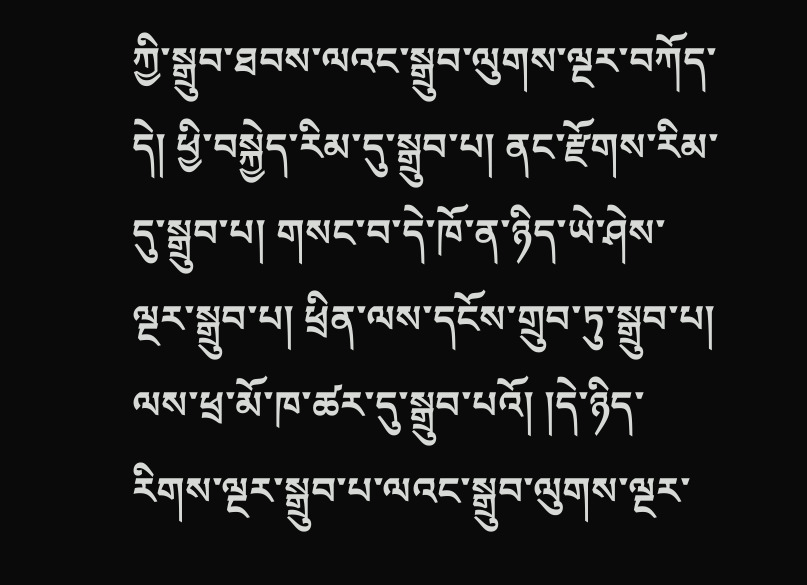ཀྱི་སྒྲུབ་ཐབས་ལའང་སྒྲུབ་ལུགས་ལྔར་བཀོད་དེ། ཕྱི་བསྐྱེད་རིམ་དུ་སྒྲུབ་པ། ནང་རྫོགས་རིམ་དུ་སྒྲུབ་པ། གསང་བ་དེ་ཁོ་ན་ཉིད་ཡེ་ཤེས་ལྔར་སྒྲུབ་པ། ཕྲིན་ལས་དངོས་གྲུབ་ཏུ་སྒྲུབ་པ། ལས་ཕྲ་མོ་ཁ་ཚར་དུ་སྒྲུབ་པའོ། །དེ་ཉིད་རིགས་ལྔར་སྒྲུབ་པ་ལའང་སྒྲུབ་ལུགས་ལྔར་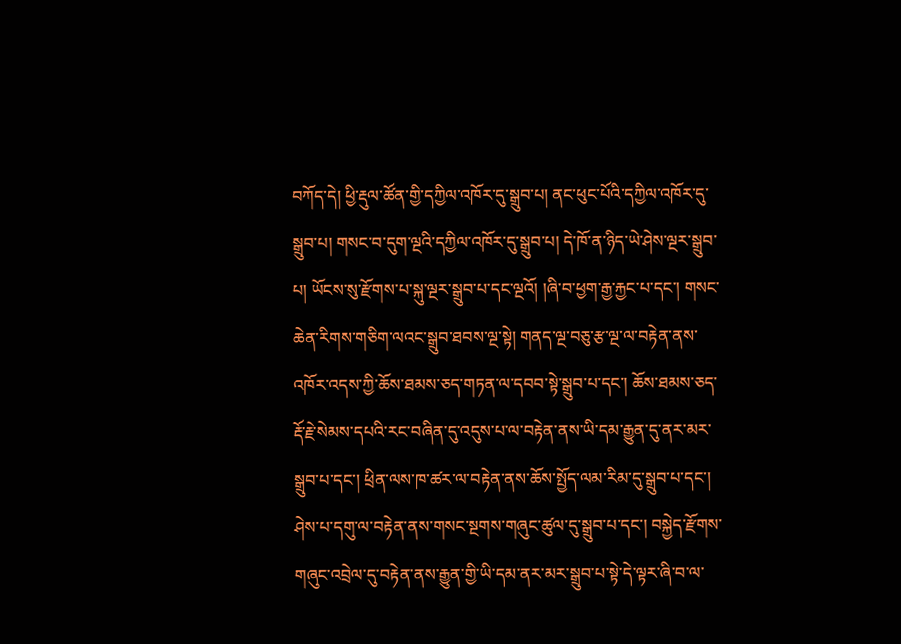བཀོད་དེ། ཕྱི་རྡུལ་ཚོན་གྱི་དཀྱིལ་འཁོར་དུ་སྒྲུབ་པ། ནང་ཕུང་པོའི་དཀྱིལ་འཁོར་དུ་སྒྲུབ་པ། གསང་བ་དུག་ལྔའི་དཀྱིལ་འཁོར་དུ་སྒྲུབ་པ། དེ་ཁོ་ན་ཉིད་ཡེ་ཤེས་ལྔར་སྒྲུབ་པ། ཡོངས་སུ་རྫོགས་པ་སྐུ་ལྔར་སྒྲུབ་པ་དང་ལྔའོ། །ཞི་བ་ཕྱག་རྒྱ་རྐྱང་པ་དང་། གསང་ཆེན་རིགས་གཅིག་ལའང་སྒྲུབ་ཐབས་ལྔ་སྟེ། གནད་ལྔ་བཅུ་རྩ་ལྔ་ལ་བརྟེན་ནས་འཁོར་འདས་ཀྱི་ཆོས་ཐམས་ཅད་གཏན་ལ་དབབ་སྟེ་སྒྲུབ་པ་དང་། ཆོས་ཐམས་ཅད་རྡོ་རྗེ་སེམས་དཔའི་རང་བཞིན་དུ་འདུས་པ་ལ་བརྟེན་ནས་ཡི་དམ་རྒྱུན་དུ་ནར་མར་སྒྲུབ་པ་དང་། ཕྲིན་ལས་ཁ་ཚར་ལ་བརྟེན་ནས་ཆོས་སྤྱོད་ལམ་རིམ་དུ་སྒྲུབ་པ་དང་། ཤེས་པ་དགུ་ལ་བརྟེན་ནས་གསང་སྔགས་གཞུང་ཚུལ་དུ་སྒྲུབ་པ་དང་། བསྐྱེད་རྫོགས་གཞུང་འབྲེལ་དུ་བརྟེན་ནས་རྒྱུན་གྱི་ཡི་དམ་ནར་མར་སྒྲུབ་པ་སྟེ་དེ་ལྟར་ཞི་བ་ལ་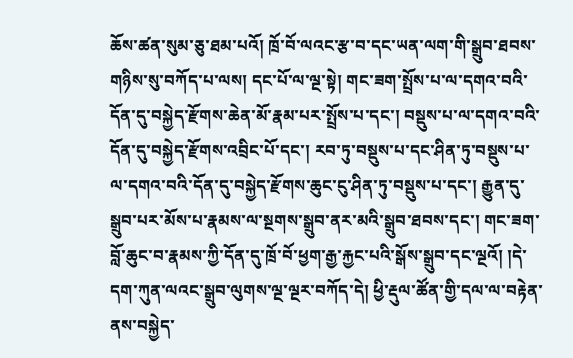ཆོས་ཚན་སུམ་ཅུ་ཐམ་པའོ། ཁྲོ་བོ་ལའང་རྩ་བ་དང་ཡན་ལག་གི་སྒྲུབ་ཐབས་གཉིས་སུ་བཀོད་པ་ལས། དང་པོ་ལ་ལྔ་སྟེ། གང་ཟག་སྤྲོས་པ་ལ་དགའ་བའི་དོན་དུ་བསྐྱེད་རྫོགས་ཆེན་མོ་རྣམ་པར་སྤྲོས་པ་དང་། བསྡུས་པ་ལ་དགའ་བའི་དོན་དུ་བསྐྱེད་རྫོགས་འབྲིང་པོ་དང་། རབ་ཏུ་བསྡུས་པ་དང་ཤིན་ཏུ་བསྡུས་པ་ལ་དགའ་བའི་དོན་དུ་བསྐྱེད་རྫོགས་ཆུང་ངུ་ཤིན་ཏུ་བསྡུས་པ་དང་། རྒྱུན་དུ་སྒྲུབ་པར་མོས་པ་རྣམས་ལ་སྔགས་སྒྲུབ་ནར་མའི་སྒྲུབ་ཐབས་དང་། གང་ཟག་བློ་ཆུང་བ་རྣམས་ཀྱི་དོན་དུ་ཁྲོ་བོ་ཕྱག་རྒྱ་རྐྱང་པའི་སྒོས་སྒྲུབ་དང་ལྔའོ། །དེ་དག་ཀུན་ལའང་སྒྲུབ་ལུགས་ལྔ་ལྔར་བཀོད་དེ། ཕྱི་རྡུལ་ཚོན་གྱི་དལ་ལ་བརྟེན་ནས་བསྐྱེད་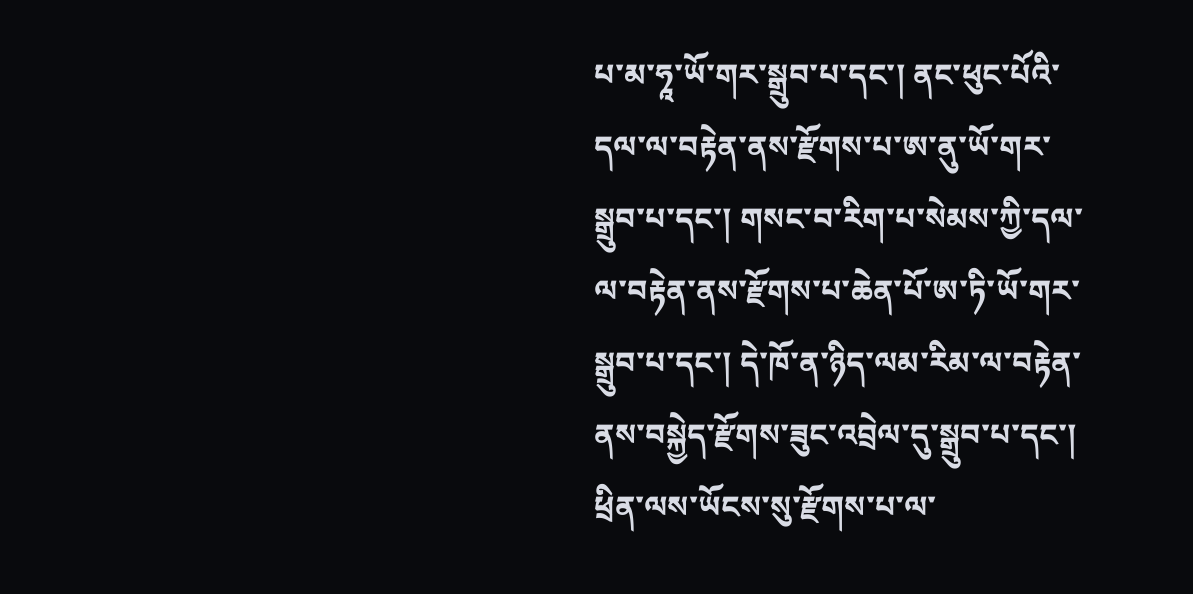པ་མ་ཧཱ་ཡོ་གར་སྒྲུབ་པ་དང་། ནང་ཕུང་པོའི་དལ་ལ་བརྟེན་ནས་རྫོགས་པ་ཨ་ནུ་ཡོ་གར་སྒྲུབ་པ་དང་། གསང་བ་རིག་པ་སེམས་ཀྱི་དལ་ལ་བརྟེན་ནས་རྫོགས་པ་ཆེན་པོ་ཨ་ཏི་ཡོ་གར་སྒྲུབ་པ་དང་། དེ་ཁོ་ན་ཉིད་ལམ་རིམ་ལ་བརྟེན་ནས་བསྐྱེད་རྫོགས་ཟུང་འབྲེལ་དུ་སྒྲུབ་པ་དང་། ཕྲིན་ལས་ཡོངས་སུ་རྫོགས་པ་ལ་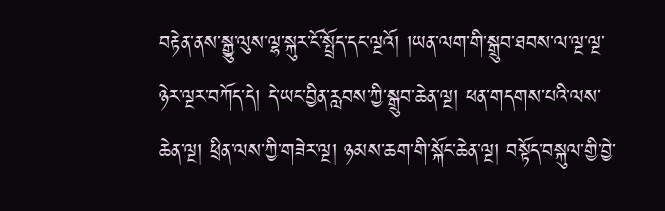བརྟེན་ནས་སྒྱུ་ལུས་ལྷ་སྐུར་ངོ་སྤྲོད་དང་ལྔའོ། །ཡན་ལག་གི་སྒྲུབ་ཐབས་ལ་ལྔ་ལྔ་ཉེར་ལྔར་བཀོད་དེ། དེ་ཡང་བྱིན་རླབས་ཀྱི་སྒྲུབ་ཆེན་ལྔ། ཕན་གདགས་པའི་ལས་ཆེན་ལྔ། ཕྲིན་ལས་ཀྱི་གཟེར་ལྔ། ཉམས་ཆག་གི་སྐོང་ཆེན་ལྔ། བསྟོད་བསྐུལ་གྱི་བྱེ་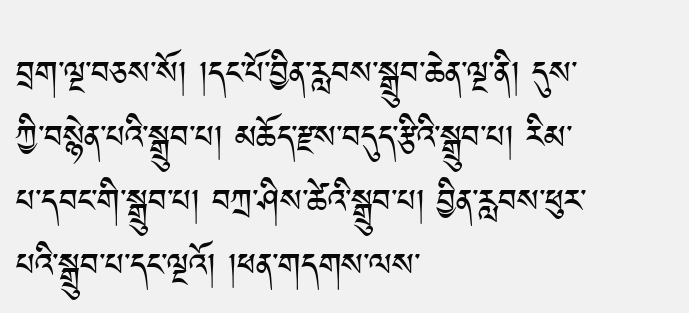བྲག་ལྔ་བཅས་སོ། །དང་པོ་བྱིན་རླབས་སྒྲུབ་ཆེན་ལྔ་ནི། དུས་ཀྱི་བསྙེན་པའི་སྒྲུབ་པ། མཆོད་རྫས་བདུད་རྩིའི་སྒྲུབ་པ། རིམ་པ་དབང་གི་སྒྲུབ་པ། བཀྲ་ཤིས་ཚེའི་སྒྲུབ་པ། བྱིན་རླབས་ཕུར་པའི་སྒྲུབ་པ་དང་ལྔའོ། །ཕན་གདགས་ལས་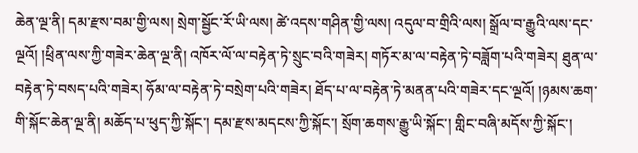ཆེན་ལྔ་ནི། དམ་རྫས་བམ་གྱི་ལས། སྲེག་སྦྱོང་རོ་ཡི་ལས། ཚེ་འདས་གཤིན་གྱི་ལས། འདུལ་བ་གྲིའི་ལས། སྒྲོལ་བ་རྒྱུའི་ལས་དང་ལྔའོ། །ཕྲིན་ལས་ཀྱི་གཟེར་ཆེན་ལྔ་ནི། འཁོར་ལོ་ལ་བརྟེན་ཏེ་སྲུང་བའི་གཟེར། གཏོར་མ་ལ་བརྟེན་ཏེ་བཟློག་པའི་གཟེར། ཐུན་ལ་བརྟེན་ཏེ་བསད་པའི་གཟེར། ཧོམ་ལ་བརྟེན་ཏེ་བསྲེག་པའི་གཟེར། ཐོད་པ་ལ་བརྟེན་ཏེ་མནན་པའི་གཟེར་དང་ལྔའོ། །ཉམས་ཆག་གི་སྐོང་ཆེན་ལྔ་ནི། མཆོད་པ་ཕུད་ཀྱི་སྐོང་། དམ་རྫས་མདངས་ཀྱི་སྐོང་། སྲོག་ཆགས་རྒྱུ་ཡི་སྐོང་། གླིང་བཞི་མདོས་ཀྱི་སྐོང་།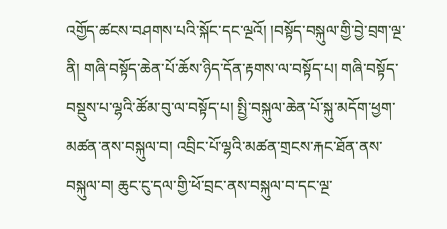འགྱོད་ཚངས་བཤགས་པའི་སྐོང་དང་ལྔའོ། །བསྟོད་བསྐུལ་གྱི་བྱེ་བྲག་ལྔ་ནི། གཞི་བསྟོད་ཆེན་པོ་ཆོས་ཉིད་དོན་རྟགས་ལ་བསྟོད་པ། གཞི་བསྟོད་བསྡུས་པ་ལྷའི་ཚོམ་བུ་ལ་བསྟོད་པ། སྤྱི་བསྐུལ་ཆེན་པོ་སྐུ་མདོག་ཕྱག་མཚན་ནས་བསྐུལ་བ། འབྲིང་པོ་ལྷའི་མཚན་གྲངས་རྐང་ཐོན་ནས་བསྐུལ་བ། ཆུང་ངུ་དལ་གྱི་ཕོ་བྲང་ནས་བསྐུལ་བ་དང་ལྔ་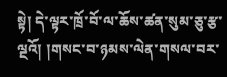སྟེ། དེ་ལྟར་ཁྲོ་བོ་ལ་ཆོས་ཚན་སུམ་ཅུ་རྩ་ལྔའོ། །གསང་བ་ཉམས་ལེན་གསལ་བར་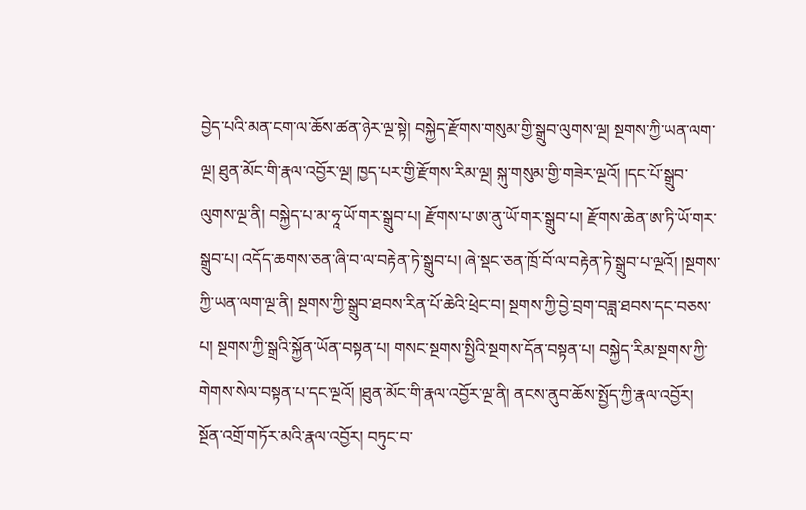བྱེད་པའི་མན་ངག་ལ་ཆོས་ཚན་ཉེར་ལྔ་སྟེ། བསྐྱེད་རྫོགས་གསུམ་གྱི་སྒྲུབ་ལུགས་ལྔ། སྔགས་ཀྱི་ཡན་ལག་ལྔ། ཐུན་མོང་གི་རྣལ་འབྱོར་ལྔ། ཁྱད་པར་གྱི་རྫོགས་རིམ་ལྔ། སྐུ་གསུམ་གྱི་གཟེར་ལྔའོ། །དང་པོ་སྒྲུབ་ལུགས་ལྔ་ནི། བསྐྱེད་པ་མ་ཧཱ་ཡོ་གར་སྒྲུབ་པ། རྫོགས་པ་ཨ་ནུ་ཡོ་གར་སྒྲུབ་པ། རྫོགས་ཆེན་ཨ་ཏི་ཡོ་གར་སྒྲུབ་པ། འདོད་ཆགས་ཅན་ཞི་བ་ལ་བརྟེན་ཏེ་སྒྲུབ་པ། ཞེ་སྡང་ཅན་ཁྲོ་བོ་ལ་བརྟེན་ཏེ་སྒྲུབ་པ་ལྔའོ། །སྔགས་ཀྱི་ཡན་ལག་ལྔ་ནི། སྔགས་ཀྱི་སྒྲུབ་ཐབས་རིན་པོ་ཆེའི་ཕྲེང་བ། སྔགས་ཀྱི་བྱེ་བྲག་བཟླ་ཐབས་དང་བཅས་པ། སྔགས་ཀྱི་སྒྲའི་སྐྱོན་ཡོན་བསྟན་པ། གསང་སྔགས་སྤྱིའི་སྔགས་དོན་བསྟན་པ། བསྐྱེད་རིམ་སྔགས་ཀྱི་གེགས་སེལ་བསྟན་པ་དང་ལྔའོ། །ཐུན་མོང་གི་རྣལ་འབྱོར་ལྔ་ནི། ནངས་ནུབ་ཆོས་སྤྱོད་ཀྱི་རྣལ་འབྱོར། སྔོན་འགྲོ་གཏོར་མའི་རྣལ་འབྱོར། བཏུང་བ་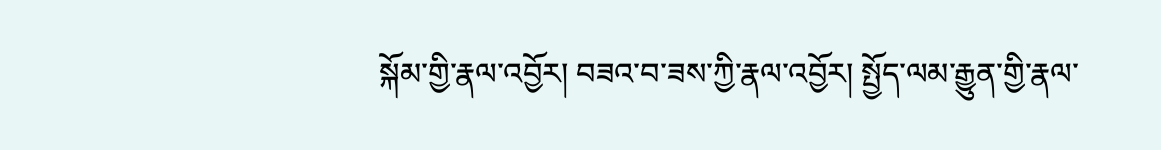སྐོམ་གྱི་རྣལ་འབྱོར། བཟའ་བ་ཟས་ཀྱི་རྣལ་འབྱོར། སྤྱོད་ལམ་རྒྱུན་གྱི་རྣལ་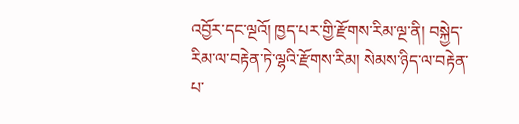འབྱོར་དང་ལྔའོ། ཁྱད་པར་གྱི་རྫོགས་རིམ་ལྔ་ནི། བསྐྱེད་རིམ་ལ་བརྟེན་ཏེ་ལྷའི་རྫོགས་རིམ། སེམས་ཉིད་ལ་བརྟེན་པ་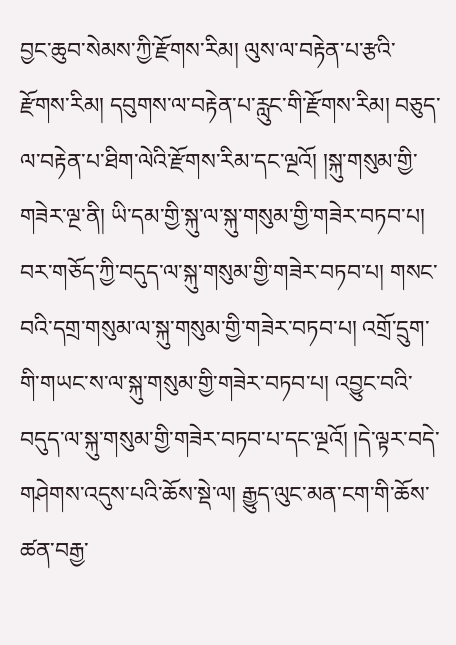བྱང་ཆུབ་སེམས་ཀྱི་རྫོགས་རིམ། ལུས་ལ་བརྟེན་པ་རྩའི་རྫོགས་རིམ། དབུགས་ལ་བརྟེན་པ་རླུང་གི་རྫོགས་རིམ། བཅུད་ལ་བརྟེན་པ་ཐིག་ལེའི་རྫོགས་རིམ་དང་ལྔའོ། །སྐུ་གསུམ་གྱི་གཟེར་ལྔ་ནི། ཡི་དམ་གྱི་སྐུ་ལ་སྐུ་གསུམ་གྱི་གཟེར་བཏབ་པ། བར་གཅོད་ཀྱི་བདུད་ལ་སྐུ་གསུམ་གྱི་གཟེར་བཏབ་པ། གསང་བའི་དགྲ་གསུམ་ལ་སྐུ་གསུམ་གྱི་གཟེར་བཏབ་པ། འགྲོ་དྲུག་གི་གཡང་ས་ལ་སྐུ་གསུམ་གྱི་གཟེར་བཏབ་པ། འབྱུང་བའི་བདུད་ལ་སྐུ་གསུམ་གྱི་གཟེར་བཏབ་པ་དང་ལྔའོ། །དེ་ལྟར་བདེ་གཤེགས་འདུས་པའི་ཆོས་སྡེ་ལ། རྒྱུད་ལུང་མན་ངག་གི་ཆོས་ཚན་བརྒྱ་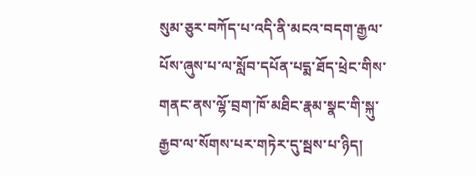སུམ་ཅུར་བཀོད་པ་འདི་ནི་མངའ་བདག་རྒྱལ་པོས་ཞུས་པ་ལ་སློབ་དཔོན་པདྨ་ཐོད་ཕྲེང་གིས་གནང་ནས་ལྷོ་བྲག་ཁོ་མཐིང་རྣམ་སྣང་གི་སྐུ་རྒྱབ་ལ་སོགས་པར་གཏེར་དུ་སྦས་པ་ཉིད།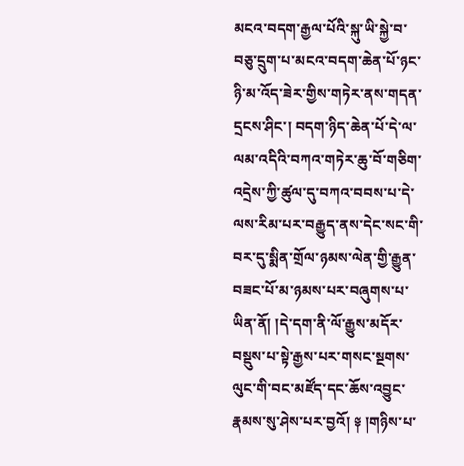མངའ་བདག་རྒྱལ་པོའི་སྐུ་ཡི་སྐྱེ་བ་བཅུ་དྲུག་པ་མངའ་བདག་ཆེན་པོ་ཉང་ཉི་མ་འོད་ཟེར་གྱིས་གཏེར་ནས་གདན་དྲངས་ཤིང་། བདག་ཉིད་ཆེན་པོ་དེ་ལ་ལམ་འདིའི་བཀའ་གཏེར་ཆུ་བོ་གཅིག་འདྲེས་ཀྱི་ཚུལ་དུ་བཀའ་བབས་པ་དེ་ལས་རིམ་པར་བརྒྱུད་ནས་དེང་སང་གི་བར་དུ་སྨིན་གྲོལ་ཉམས་ལེན་གྱི་རྒྱུན་བཟང་པོ་མ་ཉམས་པར་བཞུགས་པ་ཡིན་ནོ། །དེ་དག་ནི་ལོ་རྒྱུས་མདོར་བསྡུས་པ་སྟེ་རྒྱས་པར་གསང་སྔགས་ལུང་གི་བང་མཛོད་དང་ཆོས་འབྱུང་རྣམས་སུ་ཤེས་པར་བྱའོ། ༈ །གཉིས་པ་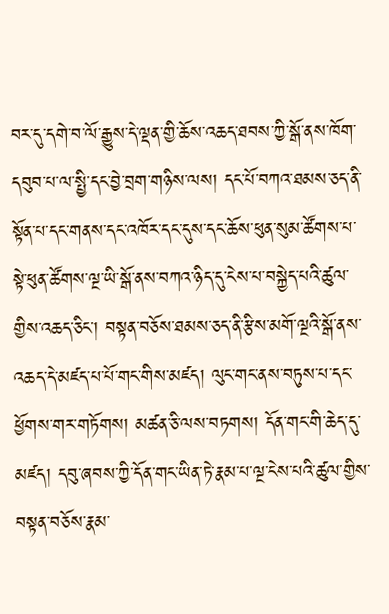བར་དུ་དགེ་བ་ལོ་རྒྱུས་དེ་ལྡན་གྱི་ཆོས་འཆད་ཐབས་ཀྱི་སྒོ་ནས་ཁོག་དབུབ་པ་ལ་སྤྱི་དང་བྱེ་བྲག་གཉིས་ལས། དང་པོ་བཀའ་ཐམས་ཅད་ནི་སྟོན་པ་དང་གནས་དང་འཁོར་དང་དུས་དང་ཆོས་ཕུན་སུམ་ཚོགས་པ་སྟེ་ཕུན་ཚོགས་ལྔ་ཡི་སྒོ་ནས་བཀའ་ཉིད་དུ་ངེས་པ་བསྐྱེད་པའི་ཚུལ་གྱིས་འཆད་ཅིང་། བསྟན་བཅོས་ཐམས་ཅད་ནི་རྩིས་མགོ་ལྔའི་སྒོ་ནས་འཆད་དེ་མཛད་པ་པོ་གང་གིས་མཛད། ལུང་གང་ནས་བཏུས་པ་དང་ཕྱོགས་གར་གཏོགས། མཚན་ཅི་ལས་བཏགས། དོན་གང་གི་ཆེད་དུ་མཛད། དབུ་ཞབས་ཀྱི་དོན་གང་ཡིན་ཏེ་རྣམ་པ་ལྔ་ངེས་པའི་ཚུལ་གྱིས་བསྟན་བཅོས་རྣམ་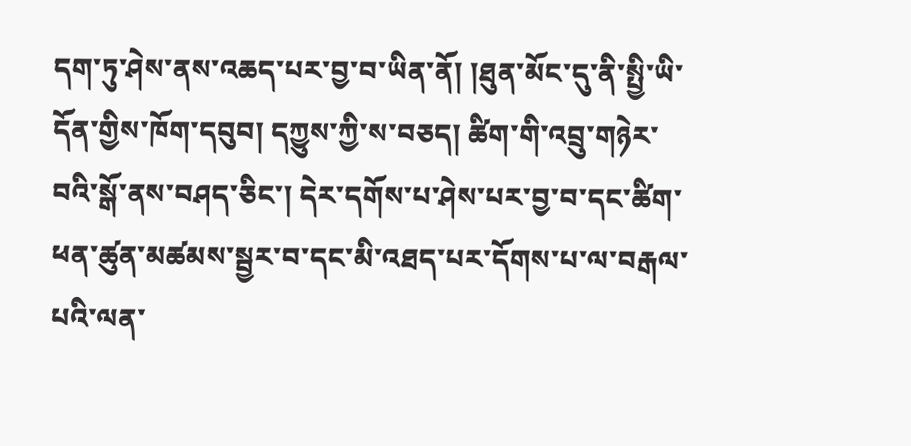དག་ཏུ་ཤེས་ནས་འཆད་པར་བྱ་བ་ཡིན་ནོ། །ཐུན་མོང་དུ་ནི་སྤྱི་ཡི་དོན་གྱིས་ཁོག་དབུབ། དཀྱུས་ཀྱི་ས་བཅད། ཚིག་གི་འབྲུ་གཉེར་བའི་སྒོ་ནས་བཤད་ཅིང་། དེར་དགོས་པ་ཤེས་པར་བྱ་བ་དང་ཚིག་ཕན་ཚུན་མཚམས་སྦྱར་བ་དང་མི་འཐད་པར་དོགས་པ་ལ་བརྒལ་པའི་ལན་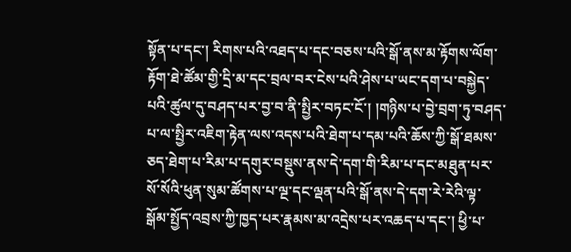སྟོན་པ་དང་། རིགས་པའི་འཐད་པ་དང་བཅས་པའི་སྒོ་ནས་མ་རྟོགས་ལོག་རྟོག་ཐེ་ཚོམ་གྱི་དྲི་མ་དང་བྲལ་བར་ངེས་པའི་ཤེས་པ་ཡང་དག་པ་བསྐྱེད་པའི་ཚུལ་དུ་བཤད་པར་བྱ་བ་ནི་སྤྱིར་བཏང་ངོ་། །གཉིས་པ་བྱེ་བྲག་ཏུ་བཤད་པ་ལ་སྤྱིར་འཇིག་རྟེན་ལས་འདས་པའི་ཐེག་པ་དམ་པའི་ཆོས་ཀྱི་སྒོ་ཐམས་ཅད་ཐེག་པ་རིམ་པ་དགུར་བསྡུས་ནས་དེ་དག་གི་རིམ་པ་དང་མཐུན་པར་སོ་སོའི་ཕུན་སུམ་ཚོགས་པ་ལྔ་དང་ལྡན་པའི་སྒོ་ནས་དེ་དག་རེ་རེའི་ལྟ་སྒོམ་སྤྱོད་འབྲས་ཀྱི་ཁྱད་པར་རྣམས་མ་འདྲེས་པར་འཆད་པ་དང་། ཕྱི་པ་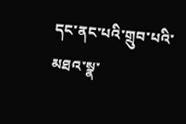དང་ནང་པའི་གྲུབ་པའི་མཐའ་སྣ་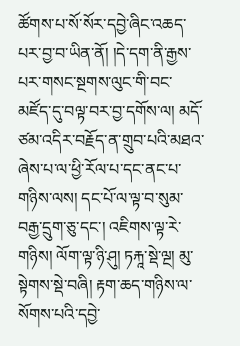ཚོགས་པ་སོ་སོར་དབྱེ་ཞིང་འཆད་པར་བྱ་བ་ཡིན་ནོ། །དེ་དག་ནི་རྒྱས་པར་གསང་སྔགས་ལུང་གི་བང་མཛོད་དུ་བལྟ་བར་བྱ་དགོས་ལ། མདོ་ཙམ་འདིར་བརྗོད་ན་གྲུབ་པའི་མཐའ་ཞེས་པ་ལ་ཕྱི་རོལ་པ་དང་ནང་པ་གཉིས་ལས། དང་པོ་ལ་ལྟ་བ་སུམ་བརྒྱ་དྲུག་ཅུ་དང་། འཇིགས་ལྟ་རེ་གཉིས། ལོག་ལྟ་ཉི་ཤུ། ཏརྐཱ་སྡེ་ལྔ། མུ་སྟེགས་སྡེ་བཞི། རྟག་ཆད་གཉིས་ལ་སོགས་པའི་དབྱེ་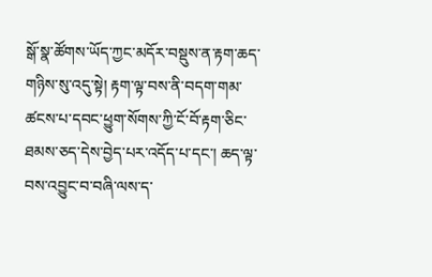སྒོ་སྣ་ཚོགས་ཡོད་ཀྱང་མདོར་བསྡུས་ན་རྟག་ཆད་གཉིས་སུ་འདུ་སྟེ། རྟག་ལྟ་བས་ནི་བདག་གམ་ཚངས་པ་དབང་ཕྱུག་སོགས་ཀྱི་ངོ་བོ་རྟག་ཅིང་ཐམས་ཅད་དེས་བྱེད་པར་འདོད་པ་དང་། ཆད་ལྟ་བས་འབྱུང་བ་བཞི་ལས་ད་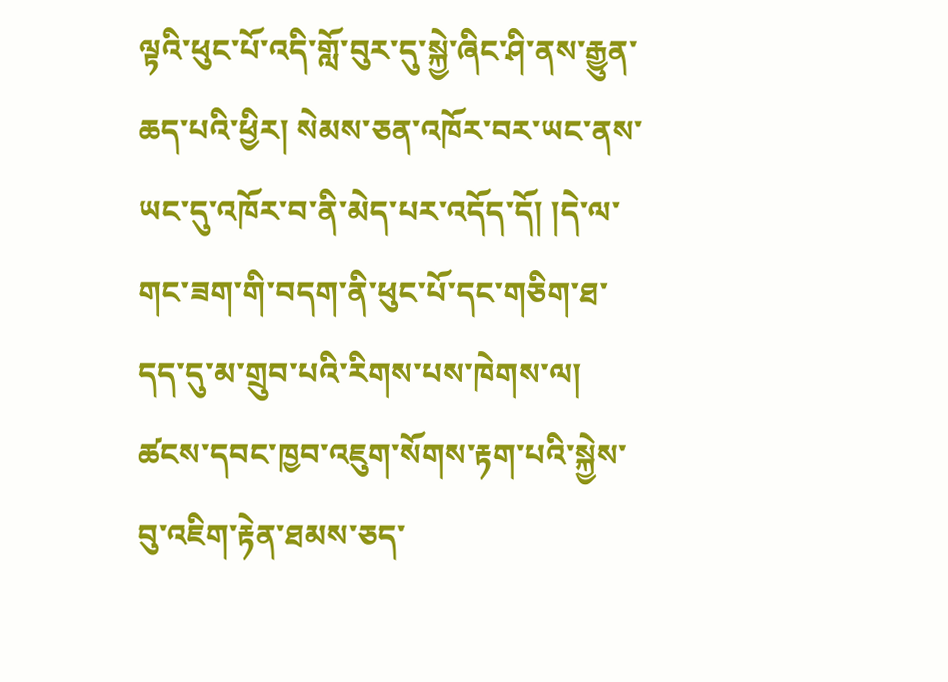ལྟའི་ཕུང་པོ་འདི་གློ་བུར་དུ་སྐྱེ་ཞིང་ཤི་ནས་རྒྱུན་ཆད་པའི་ཕྱིར། སེམས་ཅན་འཁོར་བར་ཡང་ནས་ཡང་དུ་འཁོར་བ་ནི་མེད་པར་འདོད་དོ། །དེ་ལ་གང་ཟག་གི་བདག་ནི་ཕུང་པོ་དང་གཅིག་ཐ་དད་དུ་མ་གྲུབ་པའི་རིགས་པས་ཁེགས་ལ། ཚངས་དབང་ཁྱབ་འཇུག་སོགས་རྟག་པའི་སྐྱེས་བུ་འཇིག་རྟེན་ཐམས་ཅད་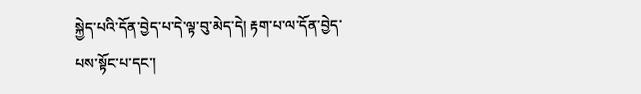སྐྱེད་པའི་དོན་བྱེད་པ་དེ་ལྟ་བུ་མེད་དེ། རྟག་པ་ལ་དོན་བྱེད་པས་སྟོང་པ་དང་།